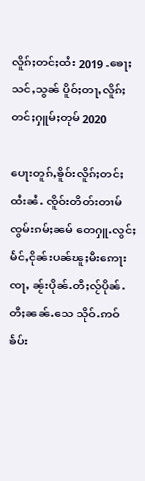လိူၵ်ႈတင်ႈထႆး 2019 -ၶေႃႈသင်ႇသွၼ် ပိူဝ်ႈတႃႇလိူၵ်ႈတင်ႈႁူမ်ႈတုမ် 2020

ပေႃးတူၵ်ႇၶိူဝ်းလိူၵ်ႈတင်ႈထႆးၼႆႉ ၸိူဝ်းတိတ်းတၢမ်ၸွမ်းၵမ်ႈၼမ် တေႁူႉလွင်ႈမႅင်ႇငိုၼ်းပၼ်ၽူႈမီးဢေႃးၸႃႇ ၼႂ်းပိုၼ်ႉတီႈလႂ်ပိုၼ်ႉတီႈၼၼ်ႉသေ သိုဝ်ႉဢဝ်ၶႅပ်း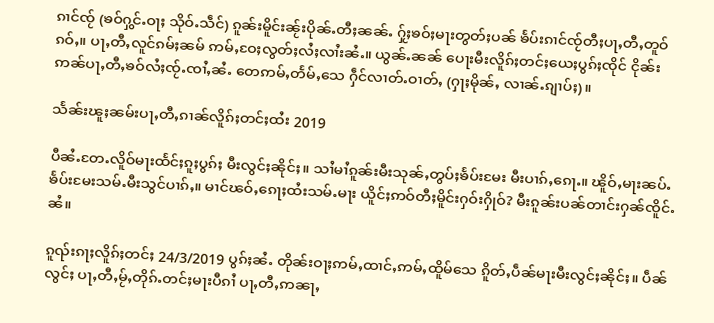ၵၢင်ၸႂ် (ၶဝ်ႁွင်ႉဝႃႈ သိုဝ်ႉသဵင်) ၵူၼ်းမိူင်းၼႂ်းပိုၼ်ႉတီႈၼၼ်ႉ ႁႂ်ႈၶဝ်ႈမႃးတွတ်ႈပၼ် ၶႅပ်းၵၢင်ၸႂ်တီႈပႃႇတီႇတူဝ်ၵဝ်ႇ။ ပႃႇတီႇလူင်ၵမ်ႈၼမ် ဢမ်ႇဝႄႈလွတ်ႈလႆႈလၢႆးၼႆႉ။ ယွၼ်ႉၼၼ် ပေႃးမီးလိူၵ်ႈတင်ႈယေႈပွၵ်ႈၸိုင် ငိုၼ်းဢၼ်ပႃႇတီႇၶဝ်လႆႈၸႂ်ႉၸၢႆႇၼႆႉ တေဢမ်ႇတႅမ်ႇသေ ႁဵင်လၢတ်ႉဝၢတ်ႇ (ႁႃႈမိုၼ်ႇ လၢၼ်ႉၵျၢပ်ႈ)။

သႅၼ်းၽူႈၼမ်းပႃႇတီႇၵၢၼ်လိူၵ်ႈတင်ႈထႆး 2019

ပီၼႆႉတႄႉလိူဝ်မႃးထႅင်ႈၵူႈပွၵ်ႈ မီးလွင်ႈၼိုင်ႈ။ သၢႆမၢႆၵူၼ်းမီးသုၼ်ႇတွပ်ႈၶႅပ်းမႄး မီးပၢၵ်ႇၵေႃႉ။ ၽိူဝ်ႇမႃးၼပ်ႉ ၶႅပ်းမႄးသမ်ႉမီးသွင်ပၢၵ်ႇ။ မၢင်ၽဝ်ႇၵေႃႈထႆးသမ်ႉမႃး ယိူင်ႈဢဝ်တီႈမိူင်းႁဝ်းႁိုဝ်? မီးၵူၼ်းပၼ်တၢင်းႁၼ်ၸိူင်ႉၼႆ။

ၵူၺ်းၵႃႈလိူၵ်ႈတင်ႈ 24/3/2019 ပွၵ်ႈၼႆႉ တိုၼ်းဝႃႈဢမ်ႇထၢင်ႇဢမ်ႇထိူမ်သေ ၵိူတ်ႇပဵၼ်မႃးမီးလွင်ႈၼိုင်ႈ။ ပဵၼ်လွင်ႈ ပႃႇတီႇမႂ်ႇတိုၵ်ႉတင်ႈမႃးပီၵၢႆ ပႃႇတီႇဢၼႃႇ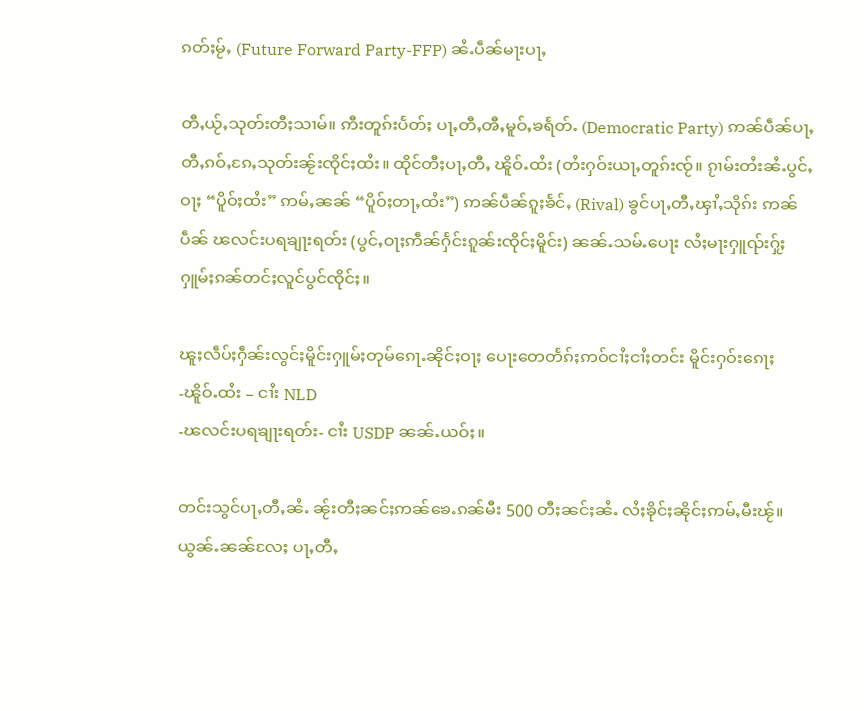ၵတ်ႈမႂ်ႇ (Future Forward Party-FFP) ၼႆႉပဵၼ်မႃးပႃႇ

တီႇယႂ်ႇသုတ်းတီႈသၢမ်။ ဢီးတူၵ်းပႅတ်ႈ ပႃႇတီႇၻီႇမူဝ်ႇၶရႅတ်ႉ (Democratic Party) ဢၼ်ပဵၼ်ပႃႇတီႇၵဝ်ႇၵႄႇသုတ်းၼႂ်းၸိုင်ႈထႆး။ ထိုင်တီႈပႃႇတီႇ ၽိူဝ်ႉထႆး (တႆးႁဝ်းယႃႇတူၵ်းၸႂ်။ ၵႂၢမ်းတႆးၼႆႉပွင်ႇဝႃႈ “ပိူဝ်ႈထႆး” ဢမ်ႇၼၼ် “ပိူဝ်ႈတႃႇထႆး”) ဢၼ်ပဵၼ်ၵူႈၶႅင်ႇ (Rival) ၶွင်ပႃႇတီႇၾၢႆႇသိုၵ်း ဢၼ်ပဵၼ် ၽလင်းပရၶျႃးရတ်း (ပွင်ႇဝႃႈဢဵၼ်ႁႅင်းၵူၼ်းၸိုင်ႈမိူင်း) ၼၼ်ႉသမ်ႉပေႃး လႆႈမႃးႁူၺ်းႁႂ်ႈႁူမ်ႈၵၼ်တင်ႈလူင်ပွင်ၸိုင်ႈ။

ၽူႈလဵပ်ႈႁဵၼ်းလွင်ႈမိူင်းႁူမ်ႈတုမ်ၵေႃႉၼိုင်ႈဝႃႈ ပေႃးတေတႅၵ်ႈဢဝ်ငၢႆႈငၢႆႈတင်း မိူင်းႁဝ်းၵေႃႈ
-ၽိူဝ်ႉထႆး – ငၢႆး NLD
-ၽလင်းပရၶျႃးရတ်း- ငၢႆး USDP ၼၼ်ႉယဝ်ႈ။

တင်းသွင်ပႃႇတီႇၼႆႉ ၼႂ်းတီႈၼင်ႈဢၼ်ၶေႉၵၼ်မီး 500 တီႈၼင်ႈၼႆႉ လႆႈၶိုင်ႈၼိုင်ႈဢမ်ႇမီးၽႂ်။ ယွၼ်ႉၼၼ်လႄႈ ပႃႇတီႇ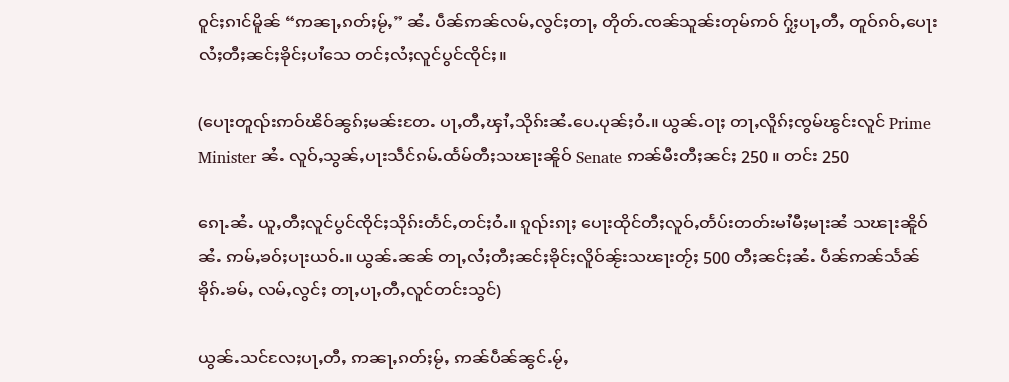ဝူင်ႈၵၢင်မိူၼ် “ဢၼႃႇၵတ်ႈမႂ်ႇ” ၼႆႉ ပဵၼ်ဢၼ်လမ်ႇလွင်ႈတႃႇ တိုတ်ႉၸၼ်သူၼ်းတုမ်ဢဝ် ႁႂ်ႈပႃႇတီႇ တူဝ်ၵဝ်ႇပေႃးလႆႈတီႈၼင်ႈၶိုင်ႈပၢႆသေ တင်ႈလႆႈလူင်ပွင်ၸိုင်ႈ။

(ပေႃးတူၺ်းဢဝ်ၽိဝ်ၼွၵ်ႈမၼ်းတႄႉ ပႃႇတီႇၾၢႆႇသိုၵ်းၼႆႉပေႉပုၼ်ႈဝႆႉ။ ယွၼ်ႉဝႃႈ တႃႇလိူၵ်ႈၸွမ်ၽွင်းလူင် Prime Minister ၼႆႉ လူဝ်ႇသွၼ်ႇပႃးသဵင်ၵမ်ႉထႅမ်တီႈသၽႃးၼိူဝ် Senate ဢၼ်မီးတီႈၼင်ႈ 250 ။ တင်း 250

ၵေႃႉၼႆႉ ယူႇတီႈလူင်ပွင်ၸိုင်ႈသိုၵ်းတႅင်ႇတင်ႈဝႆႉ။ ၵူၺ်းၵႃႈ ပေႃးထိုင်တီႈလူဝ်ႇတႅပ်းတတ်းမၢႆမီႈမႃးၼႆ သၽႃးၼိူဝ်ၼႆႉ ဢမ်ႇၶဝ်ႈပႃးယဝ်ႉ။ ယွၼ်ႉၼၼ် တႃႇလႆႈတီႈၼင်ႈၶိုင်ႈလိူဝ်ၼႂ်းသၽႃးတႂ်ႈ 500 တီႈၼင်ႈၼႆႉ ပဵၼ်ဢၼ်သႅၼ်ၶိုၵ်ႉၶမ်ႇ လမ်ႇလွင်ႈ တႃႇပႃႇတီႇလူင်တင်းသွင်)

ယွၼ်ႉသင်လႄႈပႃႇတီႇ ဢၼႃႇၵတ်ႈမႂ်ႇ ဢၼ်ပဵၼ်ၼွင်ႉမႂ်ႇ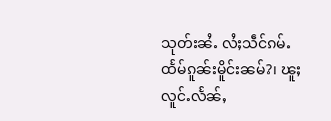သုတ်းၼႆႉ လႆႈသဵင်ၵမ်ႉထႅမ်ၵူၼ်းမိူင်းၼမ်?၊ ၽူႈလူင်ႉလႅၼ်ႇ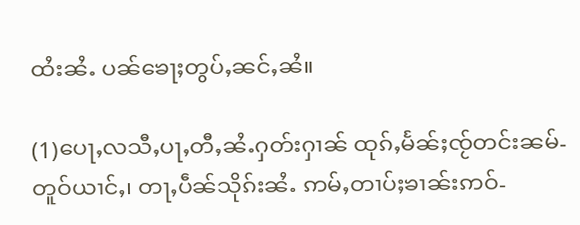ထႆးၼႆႉ ပၼ်ၶေႃႈတွပ်ႇၼင်ႇၼႆ။

(1)ပေႃႇလသီႇပႃႇတီႇၼႆႉႁတ်းႁၢၼ် ထုၵ်ႇမႅၼ်ႈၸႂ်တင်းၼမ်-တူဝ်ယၢင်ႇ၊ တႃႇပဵၼ်သိုၵ်းၼႆႉ ဢမ်ႇတၢပ်ႈၶၢၼ်းဢဝ်-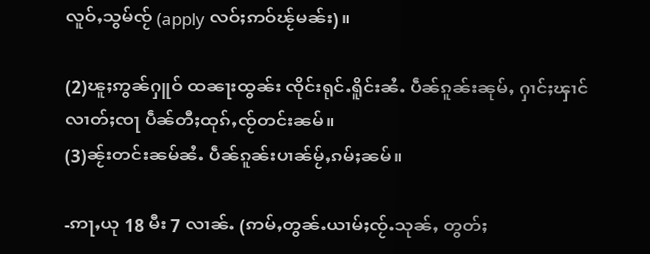လူဝ်ႇသွမ်ၸႂ် (apply လဝ်ႈဢဝ်ၽႂ်မၼ်း)။

(2)ၽူႈဢွၼ်ႁူဝ် ထၼႃးထွၼ်း ၸိုင်းရုင်ႉရိူင်းၼႆႉ ပဵၼ်ၵူၼ်းၼုမ်ႇ ႁၢင်ႈၾၢင်လၢတ်ႈၸႃ ပဵၼ်တီႈထုၵ်ႇၸႂ်တင်းၼမ်။
(3)ၼႂ်းတင်းၼမ်ၼႆႉ ပဵၼ်ၵူၼ်းပၢၼ်မႂ်ႇၵမ်ႈၼမ်။

-ဢႃႇယု 18 မီး 7 လၢၼ်ႉ (ဢမ်ႇတွၼ်ႉယၢမ်ႈၸႂ်ႉသုၼ်ႇ တွတ်ႈ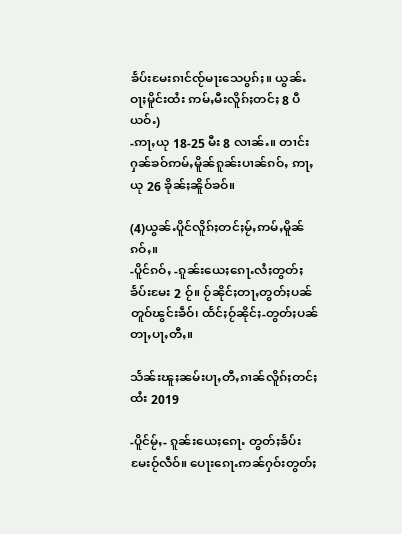ၶႅပ်းမႄးၵၢင်ၸႂ်မႃးသေပွၵ်ႈ။ ယွၼ်ႉဝႃႈမိူင်းထႆး ဢမ်ႇမီးလိူၵ်ႈတင်ႈ 8 ပီယဝ်ႉ)
-ဢႃႇယု 18-25 မီး 8 လၢၼ်ႉ။ တၢင်းႁၼ်ၶဝ်ဢမ်ႇမိူၼ်ၵူၼ်းပၢၼ်ၵဝ်ႇ ဢႃႇယု 26 ၶိုၼ်ႈၼိူဝ်ၶဝ်။

(4)ယွၼ်ႉပိူင်လိူၵ်ႈတင်ႈမႂ်ႇဢမ်ႇမိူၼ်ၵဝ်ႇ။
-ပိူင်ၵဝ်ႇ -ၵူၼ်းယေႈၵေႃႉလႆႈတွတ်ႈၶႅပ်းမႄး 2 ဝႂ်။ ဝႂ်ၼိုင်ႈတႃႇတွတ်ႈပၼ်တူဝ်ၽွင်းၶဵဝ်၊ ထႅင်ႈဝႂ်ၼိုင်ႈ-တွတ်ႈပၼ် တႃႇပႃႇတီႇ။

သႅၼ်းၽူႈၼမ်းပႃႇတီႇၵၢၼ်လိူၵ်ႈတင်ႈထႆး 2019

-ပိူင်မႂ်ႇ- ၵူၼ်းယေႈၵေႃႉ တွတ်ႈၶႅပ်းမႄးဝႂ်လဵဝ်။ ပေႃးၵေႃႉဢၼ်ႁဝ်းတွတ်ႈ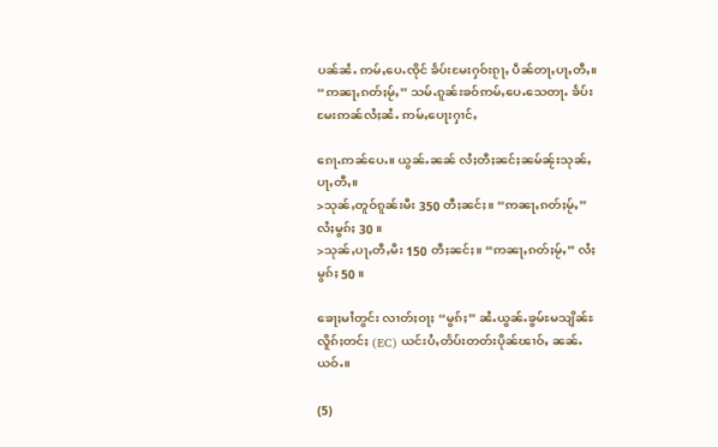ပၼ်ၼႆႉ ဢမ်ႇပေႉၸိုင် ၶႅပ်းမႄးႁဝ်းၵႂႃႇ ပဵၼ်တႃႇပႃႇတီႇ။ “ဢၼႃႇၵတ်ႈမႂ်ႇ” သမ်ႉၵူၼ်းၶဝ်ဢမ်ႇပေႉသေတႃႉ ၶႅပ်းမႄးဢၼ်လႆႈၼႆႉ ဢမ်ႇပေႃးႁၢင်ႇ

ၵေႃႉဢၼ်ပေႉ။ ယွၼ်ႉၼၼ် လႆႈတီႈၼင်ႈၼမ်ၼႂ်းသုၼ်ႇပႃႇတီႇ။
>သုၼ်ႇတူဝ်ၵူၼ်းမီး 350 တီႈၼင်ႈ။ “ဢၼႃႇၵတ်ႈမႂ်ႇ” လႆႈမွၵ်ႈ 30 ။
>သုၼ်ႇပႃႇတီႇမီး 150 တီႈၼင်ႈ။ “ဢၼႃႇၵတ်ႈမႂ်ႇ” လႆႈမွၵ်ႈ 50 ။

ၶေႃႈမၢႆတွင်း လၢတ်ႈဝႃႈ “မွၵ်ႈ” ၼႆႉယွၼ်ႉၶွမ်ႊမသျိၼ်ႊလိူၵ်ႈတင်ႈ (EC) ယင်းပႆႇတႅပ်းတတ်းပိုၼ်ၽၢဝ်ႇ ၼၼ်ႉယဝ်ႉ။

(5)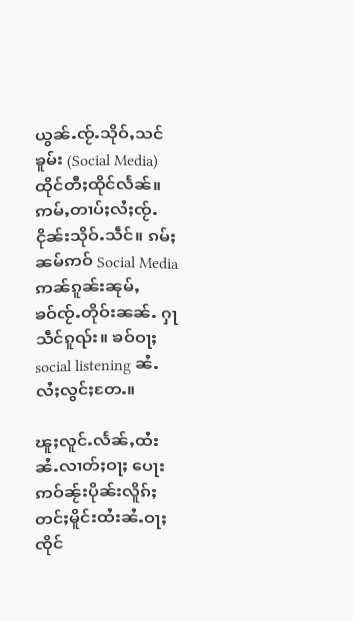ယွၼ်ႉၸႂ်ႉသိုဝ်ႇသင်ၶူမ်း (Social Media) ထိုင်တီႈထိုင်လႅၼ်။ ဢမ်ႇတၢပ်ႈလႆႈၸႂ်ႉငိုၼ်းသိုဝ်ႉသဵင်။ ၵမ်ႈၼမ်ဢဝ် Social Media ဢၼ်ၵူၼ်းၼုမ်ႇၶဝ်ၸႂ်ႉတိုဝ်းၼၼ်ႉ ႁႃသဵင်ၵူၺ်း။ ၶဝ်ဝႃႈ social listening ၼႆႉလႆႈလွင်ႈတႄႉ။

ၽူႈလူင်ႉလႅၼ်ႇထႆးၼႆႉလၢတ်ႈဝႃႈ ပေႃးဢဝ်ၼႂ်းပိုၼ်းလိူၵ်ႈတင်ႈမိူင်းထႆးၼႆႉဝႃႈၸိုင်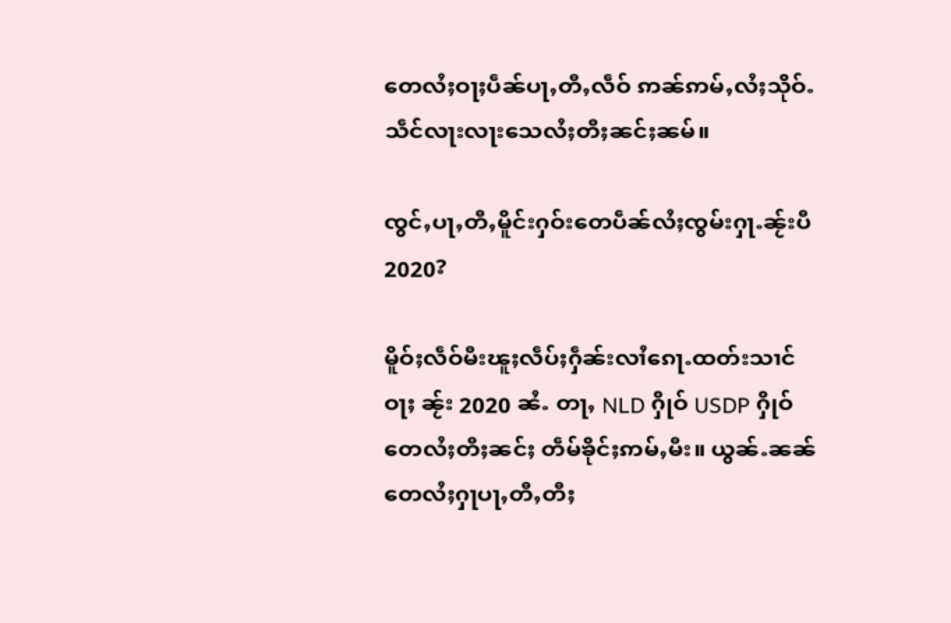တေလႆႈဝႃႈပဵၼ်ပႃႇတီႇလဵဝ် ဢၼ်ဢမ်ႇလႆႈသိုဝ်ႉသဵင်လႃးလႃးသေလႆႈတီႈၼင်ႈၼမ်။

ၸွင်ႇပႃႇတီႇမိူင်းႁဝ်းတေပဵၼ်လႆႈၸွမ်းႁႃႉၼႂ်းပီ 2020?

မိူဝ်ႈလဵဝ်မီးၽူႈလဵပ်ႈႁဵၼ်းလၢႆၵေႃႉထတ်းသၢင်ဝႃႈ ၼႂ်း 2020 ၼႆႉ တႃႇ NLD ႁိုဝ် USDP ႁိုဝ် တေလႆႈတီႈၼင်ႈ တဵမ်ၶိုင်ႈဢမ်ႇမီး။ ယွၼ်ႉၼၼ် တေလႆႈႁႃပႃႇတီႇတီႈ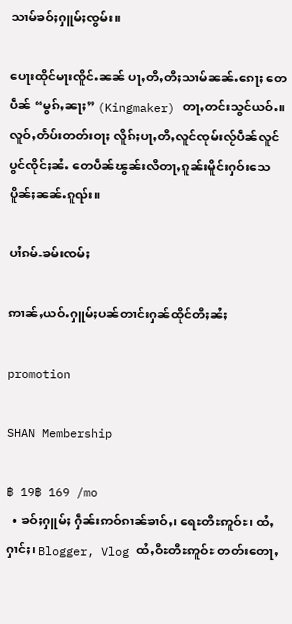သၢမ်ၶဝ်ႈႁူမ်ႈၸွမ်း။

ပေႃးထိုင်မႃးၸိူင်ႉၼၼ် ပႃႇတီႇတီႈသၢမ်ၼၼ်ႉၵေႃႈ တေပဵၼ် “မွၵ်ႇၼႃႈ” (Kingmaker) တႃႇတင်းသွင်ယဝ်ႉ။ လူဝ်ႇတႅပ်းတတ်းဝႃႈ လိူၵ်ႈပႃႇတီႇလူင်ၸုမ်းလႂ်ပဵၼ်လူင်ပွင်ၸိုင်ႈၼႆႉ တေပဵၼ်ၽွၼ်းလီတႃႇၵူၼ်းမိူင်းႁဝ်းသေ ပိူၼ်ႈၼၼ်ႉၵူၺ်း။

ပၢႆၵမ်-ၶမ်းၸမ်ႈ

ဢၢၼ်ႇယဝ်ႉႁူမ်ႈပၼ်တၢင်းႁၼ်ထိုင်တီႈၼႆႈ

promotion

SHAN Membership

฿ 19฿ 169 /mo
  • ၶဝ်ႈႁူမ်ႈ ႁဵၼ်းဢဝ်ၵၢၼ်ၶၢဝ်ႇ၊ ရေႊတီႊဢူဝ်ႊ၊ ထႆႇႁၢင်ႈ၊ Blogger, Vlog ထႆႇဝီႊတီႊဢူဝ်ႊ တတ်းတေႃႇ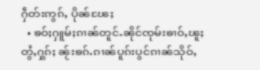ႁဵတ်းဢွၵ်ႇ ပိုၼ်ၽႄႈ
  • ၶဝ်ႈႁူမ်ႈၵၢၼ်တူင်ႉၼိုင်ၸုမ်းၶၢဝ်ႇၽူႈတွႆႇႁွၵ်ႈ ၼႂ်းၶၵ်ႉၵၢၼ်ပူၵ်းပွင်ၵၢၼ်သိုဝ်ႇ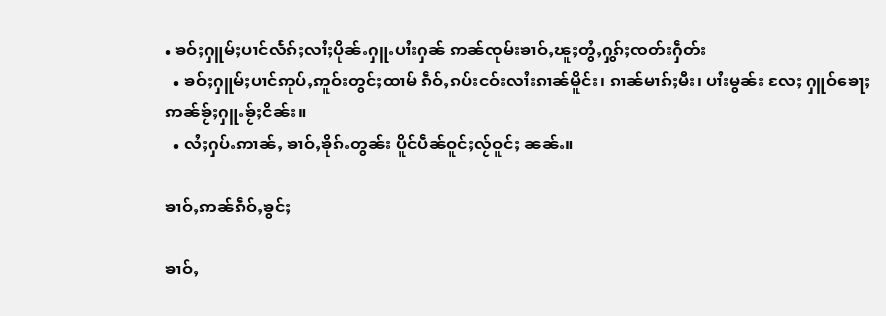• ၶဝ်ႈႁူမ်ႈပၢင်လႅၵ်ႈလၢႆႈပိုၼ်ႉႁူႉပၢႆးႁၼ် ဢၼ်ၸုမ်းၶၢဝ်ႇၽူႈတွႆႇႁွၵ်ႈၸတ်းႁဵတ်း
  • ၶဝ်ႈႁူမ်ႈပၢင်ဢုပ်ႇဢူဝ်းတွင်ႈထၢမ် ၵဵဝ်ႇၵပ်းငဝ်းလၢႆးၵၢၼ်မိူင်း၊ ၵၢၼ်မၢၵ်ႈမီး၊ ပၢႆးမွၼ်း လႄႈ ႁူဝ်ၶေႃႈ ဢၼ်ၶႂ်ႈႁူႉၶႂ်ႈငိၼ်း။
  • လႆႈႁပ်ႉဢၢၼ်ႇ ၶၢဝ်ႇၶိုၵ်ႉတွၼ်း ပိူင်ပဵၼ်ဝူင်ႈလႂ်ဝူင်ႈ ၼၼ်ႉ။

ၶၢဝ်ႇဢၼ်ၵဵဝ်ႇၶွင်ႈ

ၶၢဝ်ႇ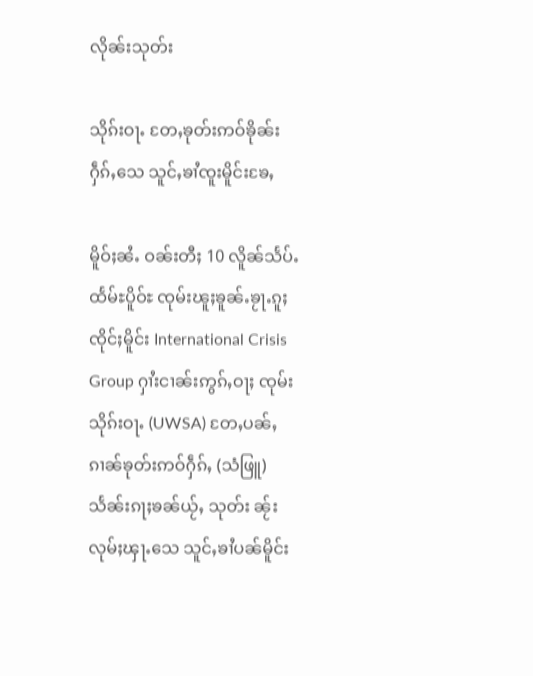လိုၼ်းသုတ်း

သိုၵ်းဝႃႉ တႄႇၶုတ်းဢဝ်ၶိုၼ်း ႁဵၵ်ႇသေ သူင်ႇၶၢႆၸူးမိူင်းၶႄႇ

မိူဝ်ႈၼႆႉ ဝၼ်းတီႈ 10 လိူၼ်သႅပ်ႉထႅမ်ႊပိူဝ်ႊ ၸုမ်းၽူႈၶူၼ်ႉၶႂႃႉၵူႈၸိုင်ႈမိူင်း International Crisis Group ႁၢႆးငၢၼ်းဢွၵ်ႇဝႃႈ ၸုမ်းသိုၵ်းဝႃႉ (UWSA) တႄႇပၼ်ႇၵၢၼ်ၶုတ်းဢဝ်ႁဵၵ်ႇ (သံဖြူ) သႅၼ်းၵႃႈၶၼ်ယႂ်ႇ သုတ်း ၼႂ်းလုမ်ႈၾႃႉသေ သူင်ႇၶၢႆပၼ်မိူင်း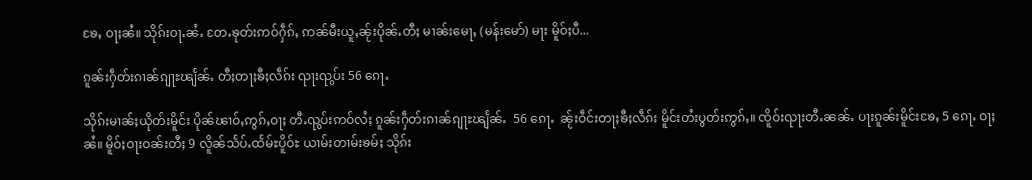ၶႄႇ ဝႃႈၼႆ။ သိုၵ်းဝႃႉၼႆႉ တႄႉၶုတ်းဢဝ်ႁဵၵ်ႇ ဢၼ်မီးယူႇၼႂ်းပိုၼ်ႉတီႈ မၢၼ်းမေႃႇ (မန်းမော်) မႃး မိူဝ်ႈပီ...

ၵူၼ်းႁဵတ်းၵၢၼ်ၵျႃႊၽျႅၼ်ႉ တီႈတႃႈၶီႈလဵၵ်း ၺႃးၺွပ်း 56 ၵေႃႉ

သိုၵ်းမၢၼ်ႈယိုတ်းမိူင်း ပိုၼ်ၽၢဝ်ႇဢွၵ်ႇဝႃႈ တီႉၺွပ်းဢဝ်လႆႈ ၵူၼ်းႁဵတ်းၵၢၼ်ၵျႃႊၽျႅၼ်ႉ  56 ၵေႃႉ  ၼႂ်းဝဵင်းတႃႈၶီႈလဵၵ်း မိူင်းတႆးပွတ်းဢွၵ်ႇ။ ၸိူဝ်းၺႃးတီႉၼၼ်ႉ ပႃးၵူၼ်းမိူင်းၶႄႇ 5 ၵေႃႉ ဝႃႈၼႆ။ မိူဝ်ႈဝႃးဝၼ်းတီႈ 9 လိူၼ်သႅပ်ႉထႅမ်ႊပိူဝ်ႊ ယၢမ်းတၢမ်းၶမ်ႈ သိုၵ်း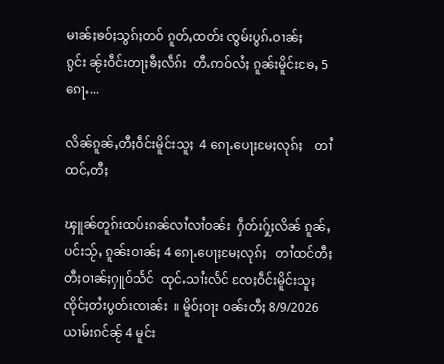မၢၼ်ႈၶဝ်ႈသွၵ်ႈတဝ် ၵူတ်ႇထတ်း ၸွမ်းပွၵ်ႉဝၢၼ်ႈၵွင်း ၼႂ်းဝဵင်းတႃႈၶီႈလဵၵ်း  တီႉဢဝ်လႆႈ ၵူၼ်းမိူင်းၶႄႇ 5 ၵေႃႉ...

လိၼ်ၵူၼ်ႇတီႈဝဵင်းမိူင်းသူႈ  4 ၵေႃႉပေႃႈမႄႈလုၵ်ႈ    တၢႆထင်ႇတီႈ

ၾူၼ်တူၵ်းထပ်းၵၼ်လၢႆလၢႆဝၼ်း  ႁဵတ်းႁႂ်ႈလိၼ် ၵူၼ်ႇပင်းသႂ်ႇ ၵူၼ်းဝၢၼ်ႈ 4 ၵေႃႉပေႃႈမႄႈလုၵ်ႈ   တၢႆထင်တီႈ   တီႈဝၢၼ်ႈႁူဝ်သႅင်  ထုင်ႉသၢႆးလႅင် ၸႄႈဝဵင်းမိူင်းသူႈ ၸိုင်ႈတႆးပွတ်းၸၢၼ်း  ။ မိူဝ်ႈဝႃး ဝၼ်းတီႈ 8/9/2026 ယၢမ်းၵင်ၼႂ် 4 မူင်း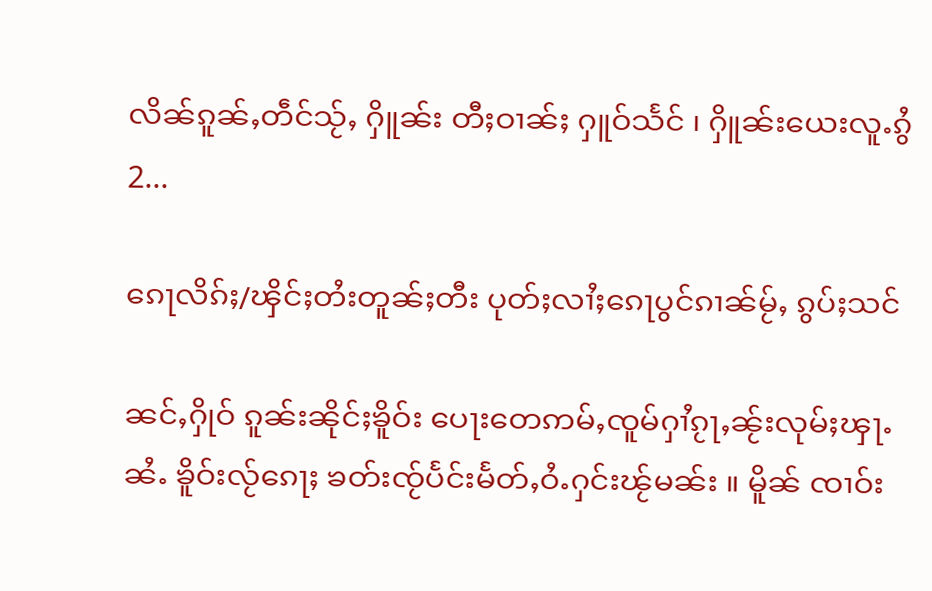လိၼ်ၵူၼ်ႇတဵင်သႂ်ႇ ႁိူၼ်း တီႈဝၢၼ်ႈ ႁူဝ်သႅင် ၊ ႁိူၼ်းယေးလူႉၵွႆ 2...

ၵေႃလိၵ်ႈ/ၾိင်ႈတႆးတူၼ်ႈတီး ပုတ်ႈလၢႆႈၵေႃပွင်ၵၢၼ်မႂ်ႇ ၵွပ်ႈသင်

ၼင်ႇႁိုဝ် ၵူၼ်းၼိုင်ႈၶိူဝ်း ပေႃးတေဢမ်ႇၸူမ်ႁၢႆၵႂႃႇၼႂ်းလုမ်ႈၾႃႉၼႆႉ ၶိူဝ်းလႂ်ၵေႃႈ ၶတ်းၸႂ်ပႅင်းမႅတ်ႇဝႆႉႁင်းၽႂ်မၼ်း ။ မိူၼ် ၸၢဝ်း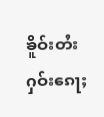ၶိူဝ်းတႆးႁဝ်းၵေႃႈ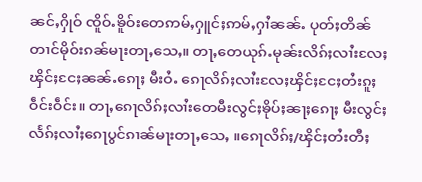ၼင်ႇႁိုဝ် ၸိူဝ်ႉၶိူဝ်းတေဢမ်ႇႁူင်ႈဢမ်ႇႁၢႆၼၼ်ႉ ပုတ်ႈတိၼ်တၢင်မိုဝ်းၵၼ်မႃးတႃႇသေႇ။ တႃႇတေယုၵ်ႉမုၼ်းလိၵ်ႈလၢႆးလႄႈၾိင်ႈငႄႈၼၼ်ႉၵေႃႈ မီးဝႆႉ ၵေႃလိၵ်ႈလၢႆးလႄႈၾိင်ႈငႄႈတႆးၵူႈဝဵင်းဝဵင်း။ တႃႇၵေႃလိၵ်ႈလၢႆးတေမီးလွင်ႈၶိုပ်ႈၼႃႈၵေႃႈ မီးလွင်ႈလႅၵ်ႈလၢႆႈၵေႃပွင်ၵၢၼ်မႃးတႃႇသေႇ ။ၵေႃလိၵ်ႈ/ၾိင်ႈတႆးတီႈ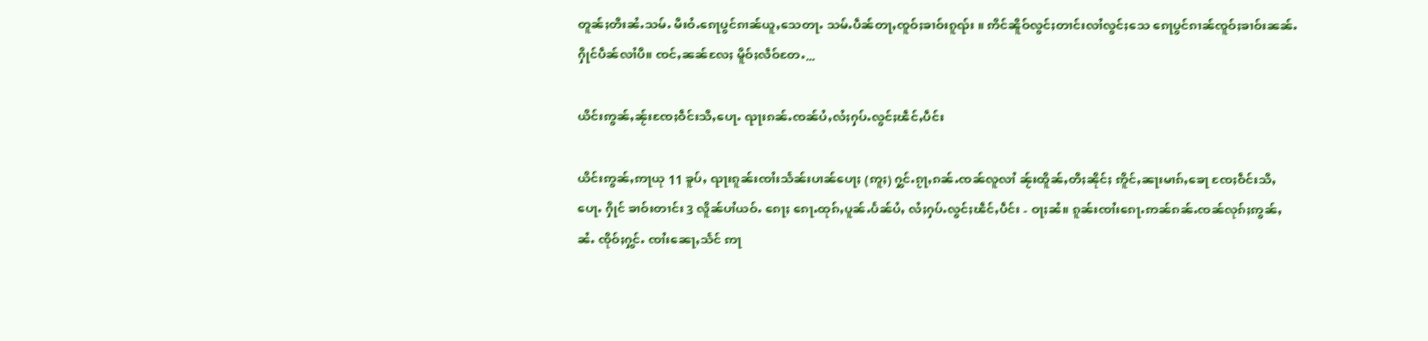တူၼ်ႈတီးၼႆႉသမ်ႉ မီးဝႆႉၵေႃပွင်ၵၢၼ်ယူႇသေတႃႉ သမ်ႉပဵၼ်တႃႇၸူဝ်ႈၶၢဝ်းၵူၺ်း ။ ဢိင်ၼိူဝ်လွင်ႈတၢင်းလၢႆလွင်ႈသေ ၵေႃပွင်ၵၢၼ်ၸူဝ်ႈၶၢဝ်းၼၼ်ႉ ႁိုင်ပဵၼ်လၢႆပီ။ ၸင်ႇၼၼ်လႄႈ မိူဝ်ႈလဵဝ်တႄႉ...

ယိင်းဢွၼ်ႇၼႂ်းၸႄႈဝဵင်းသီႇပေႃႉ ၺႃးၵၼ်ႉၸၼ်ပႆႇလႆႈႁပ်ႉလွင်ႈၽဵင်ႇပဵင်း

ယိင်းဢွၼ်ႇဢႃယု 11 ၶူပ်ႇ ၺႃးၵူၼ်းၸၢႆးသႅၼ်းပၢၼ်ပေႃႈ (ဢူႈ) ႁွင်ႉၵႂႃႇၵၼ်ႉၸၼ်လူလၢႆ ၼႂ်းထိူၼ်ႇတီႈၼိုင်ႈ ဢိူင်ႇၼႃးမၢၵ်ႇၶေႃ ၸႄႈဝဵင်းသီႇပေႃႉ ႁိုင် ၶၢဝ်းတၢင်း 3 လိူၼ်ပၢႆယဝ်ႉ ၵေႃႈ ၵေႃႉထုၵ်ႇပူၼ်ႉပႅၼ်ပႆႇ လႆႈႁပ်ႉလွင်ႈၽဵင်ႇပဵင်း - ဝႃႈၼႆ။ ၵူၼ်းၸၢႆးၵေႃႉဢၼ်ၵၼ်ႉၸၼ်လုၵ်ႈဢွၼ်ႇၼႆႉ ၸိုဝ်ႈႁွင်ႉ ၸၢႆးၼေႃႇသႅင် ဢႃ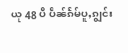ယု 48 ပီ ပဵၼ်ၵႅမ်ပူႇၵျွင်း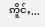ဢိူင်ႇ...